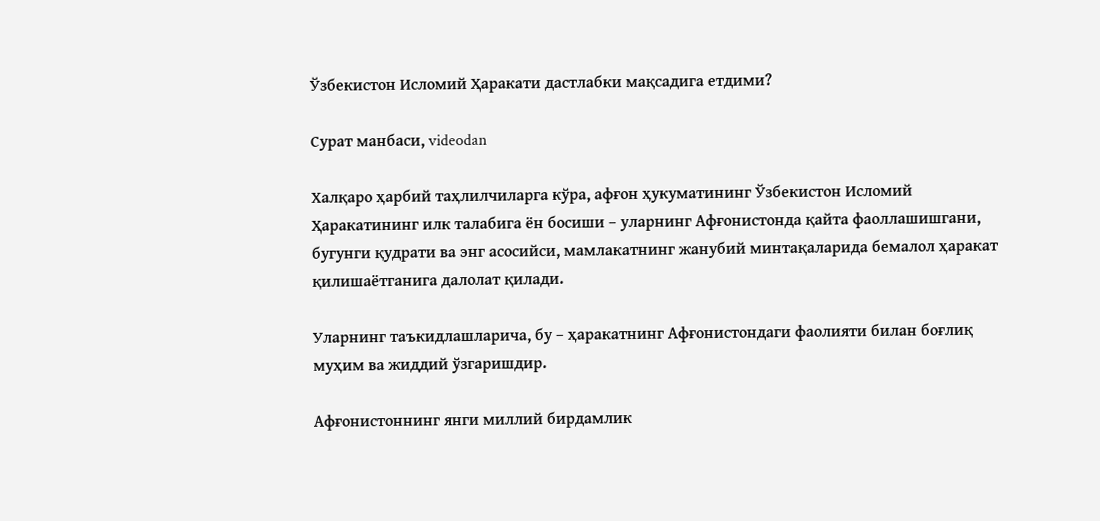Ўзбекистон Исломий Ҳаракати дастлабки мақсадига етдими?

Сурат манбаси, videodan

Халқаро ҳарбий таҳлилчиларга кўра, афғон ҳукуматининг Ўзбекистон Исломий Ҳаракатининг илк талабига ён босиши – уларнинг Афғонистонда қайта фаоллашишгани, бугунги қудрати ва энг асосийси, мамлакатнинг жанубий минтақаларида бемалол ҳаракат қилишаётганига далолат қилади.

Уларнинг таъкидлашларича, бу – ҳаракатнинг Афғонистондаги фаолияти билан боғлиқ муҳим ва жиддий ўзгаришдир.

Афғонистоннинг янги миллий бирдамлик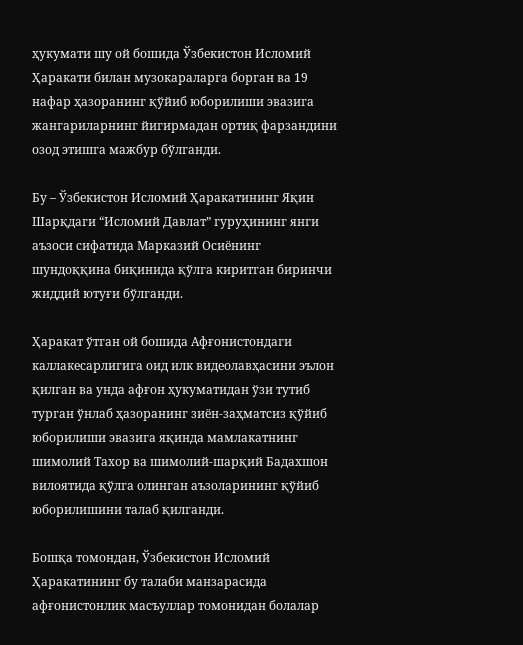ҳукумати шу ой бошида Ўзбекистон Исломий Ҳаракати билан музокараларга борган ва 19 нафар ҳазоранинг қўйиб юборилиши эвазига жангариларнинг йигирмадан ортиқ фарзандини озод этишга мажбур бўлганди.

Бу – Ўзбекистон Исломий Ҳаракатининг Яқин Шарқдаги “Исломий Давлат” гуруҳининг янги аъзоси сифатида Марказий Осиёнинг шундоққина биқинида қўлга киритган биринчи жиддий ютуғи бўлганди.

Ҳаракат ўтган ой бошида Афғонистондаги каллакесарлигига оид илк видеолавҳасини эълон қилган ва унда афғон ҳукуматидан ўзи тутиб турган ўнлаб ҳазоранинг зиён-заҳматсиз қўйиб юборилиши эвазига яқинда мамлакатнинг шимолий Тахор ва шимолий-шарқий Бадахшон вилоятида қўлга олинган аъзоларининг қўйиб юборилишини талаб қилганди.

Бошқа томондан, Ўзбекистон Исломий Ҳаракатининг бу талаби манзарасида афғонистонлик масъуллар томонидан болалар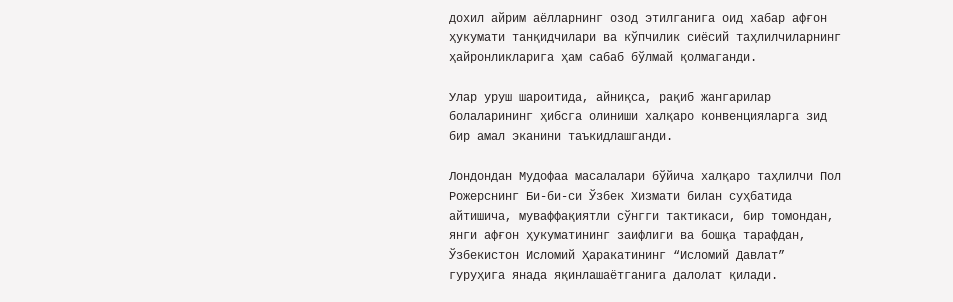дохил айрим аёлларнинг озод этилганига оид хабар афғон ҳукумати танқидчилари ва кўпчилик сиёсий таҳлилчиларнинг ҳайронликларига ҳам сабаб бўлмай қолмаганди.

Улар уруш шароитида, айниқса, рақиб жангарилар болаларининг ҳибсга олиниши халқаро конвенцияларга зид бир амал эканини таъкидлашганди.

Лондондан Мудофаа масалалари бўйича халқаро таҳлилчи Пол Рожерснинг Би-би-си Ўзбек Хизмати билан суҳбатида айтишича, муваффақиятли сўнгги тактикаси, бир томондан, янги афғон ҳукуматининг заифлиги ва бошқа тарафдан, Ўзбекистон Исломий Ҳаракатининг “Исломий Давлат” гуруҳига янада яқинлашаётганига далолат қилади.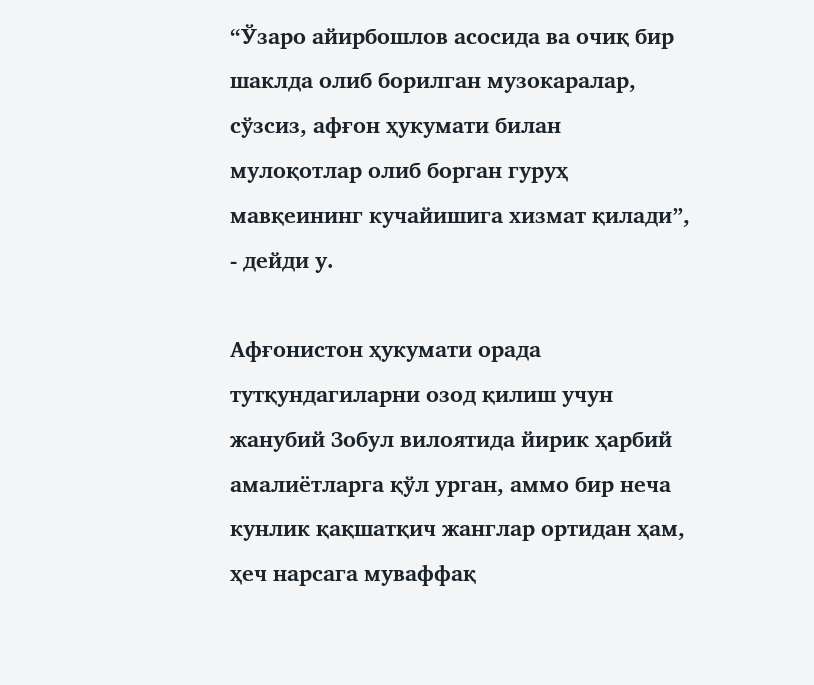“Ўзаро айирбошлов асосида ва очиқ бир шаклда олиб борилган музокаралар, сўзсиз, афғон ҳукумати билан мулоқотлар олиб борган гуруҳ мавқеининг кучайишига хизмат қилади”, - дейди у.

Афғонистон ҳукумати орада тутқундагиларни озод қилиш учун жанубий Зобул вилоятида йирик ҳарбий амалиётларга қўл урган, аммо бир неча кунлик қақшатқич жанглар ортидан ҳам, ҳеч нарсага муваффақ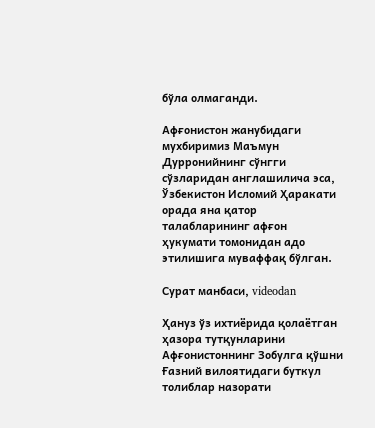бўла олмаганди.

Афғонистон жанубидаги мухбиримиз Маъмун Дурронийнинг сўнгги сўзларидан англашилича эса, Ўзбекистон Исломий Ҳаракати орада яна қатор талабларининг афғон ҳукумати томонидан адо этилишига муваффақ бўлган.

Сурат манбаси, videodan

Ҳануз ўз ихтиёрида қолаётган ҳазора тутқунларини Афғонистоннинг Зобулга қўшни Ғазний вилоятидаги буткул толиблар назорати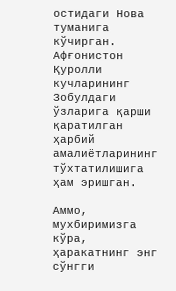остидаги Нова туманига кўчирган. Афғонистон Қуролли кучларининг Зобулдаги ўзларига қарши қаратилган ҳарбий амалиётларининг тўхтатилишига ҳам эришган.

Аммо, мухбиримизга кўра, ҳаракатнинг энг сўнгги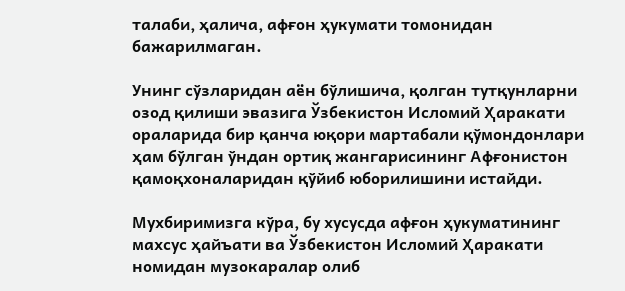талаби, ҳалича, афғон ҳукумати томонидан бажарилмаган.

Унинг сўзларидан аён бўлишича, қолган тутқунларни озод қилиши эвазига Ўзбекистон Исломий Ҳаракати ораларида бир қанча юқори мартабали қўмондонлари ҳам бўлган ўндан ортиқ жангарисининг Афғонистон қамоқхоналаридан қўйиб юборилишини истайди.

Мухбиримизга кўра, бу хусусда афғон ҳукуматининг махсус ҳайъати ва Ўзбекистон Исломий Ҳаракати номидан музокаралар олиб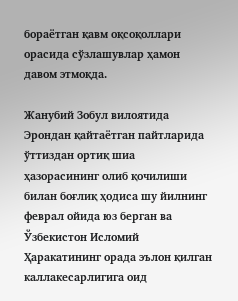бораётган қавм оқсоқоллари орасида сўзлашувлар ҳамон давом этмоқда.

Жанубий Зобул вилоятида Эрондан қайтаётган пайтларида ўттиздан ортиқ шиа ҳазорасининг олиб қочилиши билан боғлиқ ҳодиса шу йилнинг феврал ойида юз берган ва Ўзбекистон Исломий Ҳаракатининг орада эълон қилган каллакесарлигига оид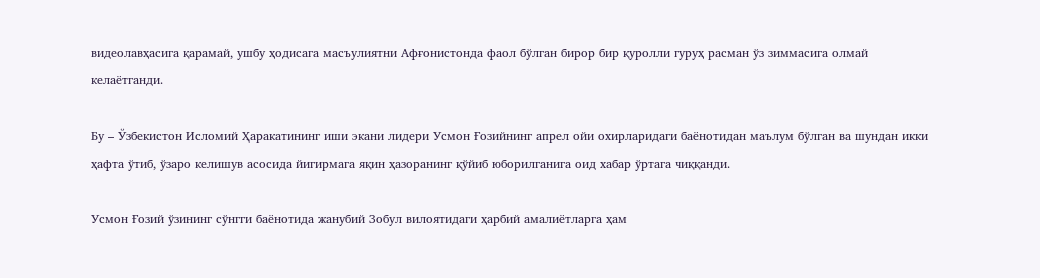видеолавҳасига қарамай, ушбу ҳодисага масъулиятни Афғонистонда фаол бўлган бирор бир қуролли гуруҳ расман ўз зиммасига олмай келаётганди.

Бу – Ўзбекистон Исломий Ҳаракатининг иши экани лидери Усмон Ғозийнинг апрел ойи охирларидаги баёнотидан маълум бўлган ва шундан икки ҳафта ўтиб, ўзаро келишув асосида йигирмага яқин ҳазоранинг қўйиб юборилганига оид хабар ўртага чиққанди.

Усмон Ғозий ўзининг сўнгги баёнотида жанубий Зобул вилоятидаги ҳарбий амалиётларга ҳам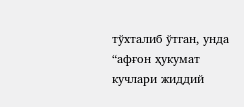тўхталиб ўтган, унда “афғон ҳукумат кучлари жиддий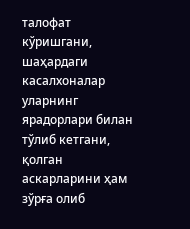талофат кўришгани, шаҳардаги касалхоналар уларнинг ярадорлари билан тўлиб кетгани, қолган аскарларини ҳам зўрға олиб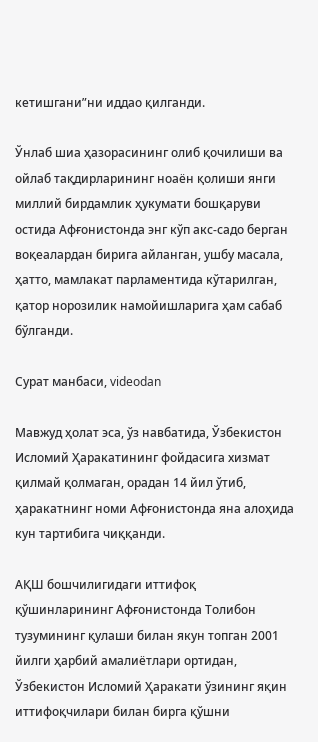кетишгани”ни иддао қилганди.

Ўнлаб шиа ҳазорасининг олиб қочилиши ва ойлаб тақдирларининг ноаён қолиши янги миллий бирдамлик ҳукумати бошқаруви остида Афғонистонда энг кўп акс-садо берган воқеалардан бирига айланган, ушбу масала, ҳатто, мамлакат парламентида кўтарилган, қатор норозилик намойишларига ҳам сабаб бўлганди.

Сурат манбаси, videodan

Мавжуд ҳолат эса, ўз навбатида, Ўзбекистон Исломий Ҳаракатининг фойдасига хизмат қилмай қолмаган, орадан 14 йил ўтиб, ҳаракатнинг номи Афғонистонда яна алоҳида кун тартибига чиққанди.

АҚШ бошчилигидаги иттифоқ қўшинларининг Афғонистонда Толибон тузумининг қулаши билан якун топган 2001 йилги ҳарбий амалиётлари ортидан, Ўзбекистон Исломий Ҳаракати ўзининг яқин иттифоқчилари билан бирга қўшни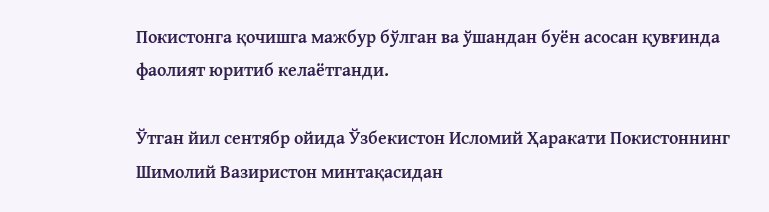Покистонга қочишга мажбур бўлган ва ўшандан буён асосан қувғинда фаолият юритиб келаётганди.

Ўтган йил сентябр ойида Ўзбекистон Исломий Ҳаракати Покистоннинг Шимолий Вазиристон минтақасидан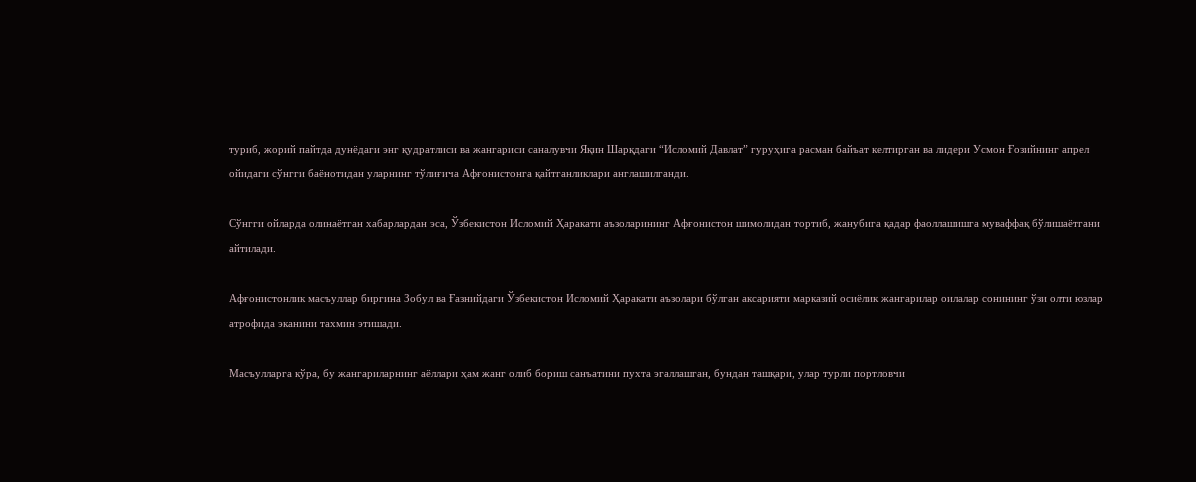туриб, жорий пайтда дунёдаги энг қудратлиси ва жангариси саналувчи Яқин Шарқдаги “Исломий Давлат” гуруҳига расман байъат келтирган ва лидери Усмон Ғозийнинг апрел ойидаги сўнгги баёнотидан уларнинг тўлиғича Афғонистонга қайтганликлари англашилганди.

Сўнгги ойларда олинаётган хабарлардан эса, Ўзбекистон Исломий Ҳаракати аъзоларининг Афғонистон шимолидан тортиб, жанубига қадар фаоллашишга муваффақ бўлишаётгани айтилади.

Афғонистонлик масъуллар биргина Зобул ва Ғазнийдаги Ўзбекистон Исломий Ҳаракати аъзолари бўлган аксарияти марказий осиёлик жангарилар оилалар сонининг ўзи олти юзлар атрофида эканини тахмин этишади.

Масъулларга кўра, бу жангариларнинг аёллари ҳам жанг олиб бориш санъатини пухта эгаллашган, бундан ташқари, улар турли портловчи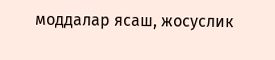моддалар ясаш, жосуслик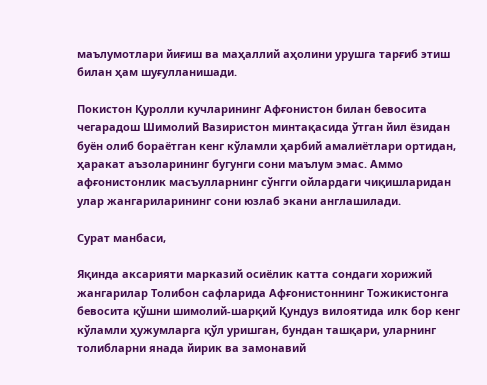маълумотлари йиғиш ва маҳаллий аҳолини урушга тарғиб этиш билан ҳам шуғулланишади.

Покистон Қуролли кучларининг Афғонистон билан бевосита чегарадош Шимолий Вазиристон минтақасида ўтган йил ёзидан буён олиб бораётган кенг кўламли ҳарбий амалиётлари ортидан, ҳаракат аъзоларининг бугунги сони маълум эмас. Аммо афғонистонлик масъулларнинг сўнгги ойлардаги чиқишларидан улар жангариларининг сони юзлаб экани англашилади.

Сурат манбаси,

Яқинда аксарияти марказий осиёлик катта сондаги хорижий жангарилар Толибон сафларида Афғонистоннинг Тожикистонга бевосита қўшни шимолий-шарқий Қундуз вилоятида илк бор кенг кўламли ҳужумларга қўл уришган, бундан ташқари, уларнинг толибларни янада йирик ва замонавий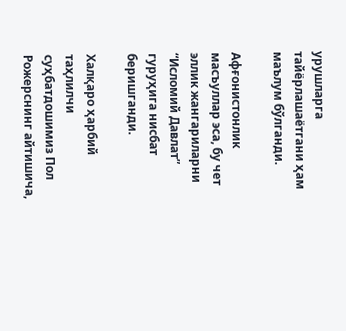урушларга тайёрлашаётгани ҳам маълум бўлганди.

Афғонистонлик масъуллар эса, бу чет эллик жангариларни “Исломий Давлат” гуруҳига нисбат беришганди.

Халқаро ҳарбий таҳлилчи суҳбатдошимиз Пол Рожерснинг айтишича,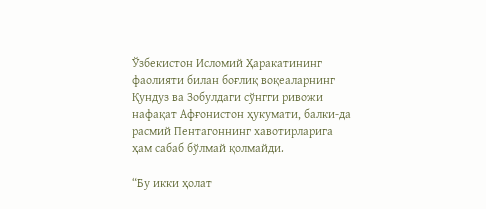Ўзбекистон Исломий Ҳаракатининг фаолияти билан боғлиқ воқеаларнинг Қундуз ва Зобулдаги сўнгги ривожи нафақат Афғонистон ҳукумати, балки-да расмий Пентагоннинг хавотирларига ҳам сабаб бўлмай қолмайди.

“Бу икки ҳолат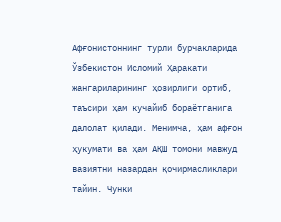Афғонистоннинг турли бурчакларида Ўзбекистон Исломий Ҳаракати жангариларининг ҳозирлиги ортиб, таъсири ҳам кучайиб бораётганига далолат қилади. Менимча, ҳам афғон ҳукумати ва ҳам АҚШ томони мавжуд вазиятни назардан қочирмасликлари тайин. Чунки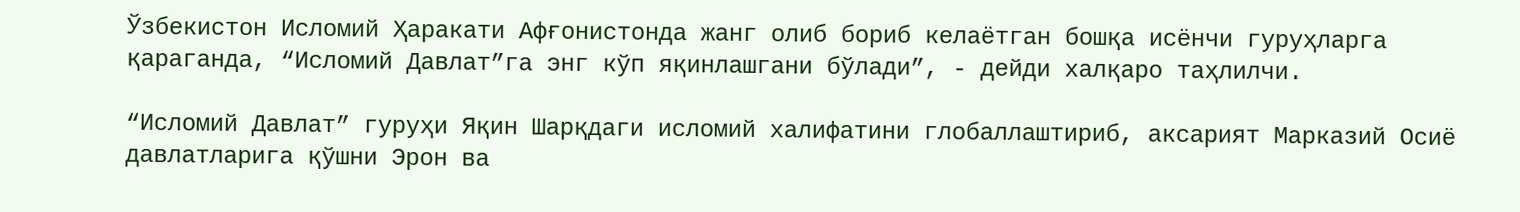Ўзбекистон Исломий Ҳаракати Афғонистонда жанг олиб бориб келаётган бошқа исёнчи гуруҳларга қараганда, “Исломий Давлат”га энг кўп яқинлашгани бўлади”, - дейди халқаро таҳлилчи.

“Исломий Давлат” гуруҳи Яқин Шарқдаги исломий халифатини глобаллаштириб, аксарият Марказий Осиё давлатларига қўшни Эрон ва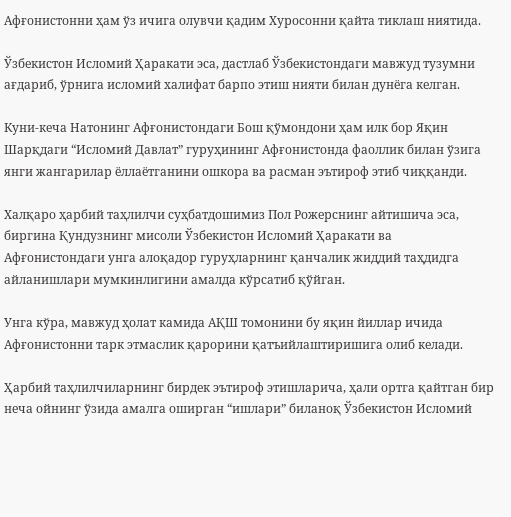Афғонистонни ҳам ўз ичига олувчи қадим Хуросонни қайта тиклаш ниятида.

Ўзбекистон Исломий Ҳаракати эса, дастлаб Ўзбекистондаги мавжуд тузумни ағдариб, ўрнига исломий халифат барпо этиш нияти билан дунёга келган.

Куни-кеча Натонинг Афғонистондаги Бош қўмондони ҳам илк бор Яқин Шарқдаги “Исломий Давлат” гуруҳининг Афғонистонда фаоллик билан ўзига янги жангарилар ёллаётганини ошкора ва расман эътироф этиб чиққанди.

Халқаро ҳарбий таҳлилчи суҳбатдошимиз Пол Рожерснинг айтишича эса, биргина Қундузнинг мисоли Ўзбекистон Исломий Ҳаракати ва Афғонистондаги унга алоқадор гуруҳларнинг қанчалик жиддий таҳдидга айланишлари мумкинлигини амалда кўрсатиб қўйган.

Унга кўра, мавжуд ҳолат камида АҚШ томонини бу яқин йиллар ичида Афғонистонни тарк этмаслик қарорини қатъийлаштиришига олиб келади.

Ҳарбий таҳлилчиларнинг бирдек эътироф этишларича, ҳали ортга қайтган бир неча ойнинг ўзида амалга оширган “ишлари” биланоқ Ўзбекистон Исломий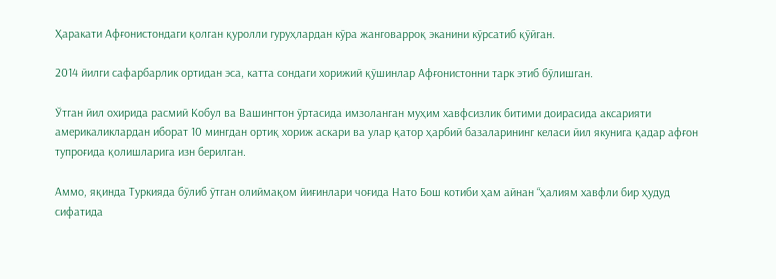Ҳаракати Афғонистондаги қолган қуролли гуруҳлардан кўра жанговарроқ эканини кўрсатиб қўйган.

2014 йилги сафарбарлик ортидан эса, катта сондаги хорижий қўшинлар Афғонистонни тарк этиб бўлишган.

Ўтган йил охирида расмий Кобул ва Вашингтон ўртасида имзоланган муҳим хавфсизлик битими доирасида аксарияти америкаликлардан иборат 10 мингдан ортиқ хориж аскари ва улар қатор ҳарбий базаларининг келаси йил якунига қадар афғон тупроғида қолишларига изн берилган.

Аммо, яқинда Туркияда бўлиб ўтган олиймақом йиғинлари чоғида Нато Бош котиби ҳам айнан “ҳалиям хавфли бир ҳудуд сифатида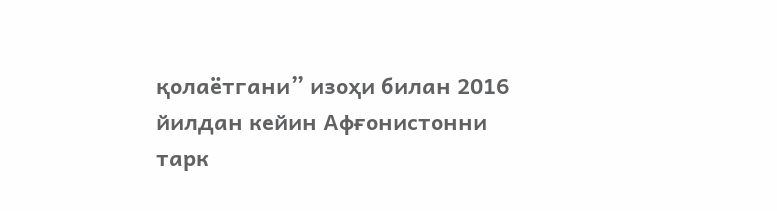қолаётгани” изоҳи билан 2016 йилдан кейин Афғонистонни тарк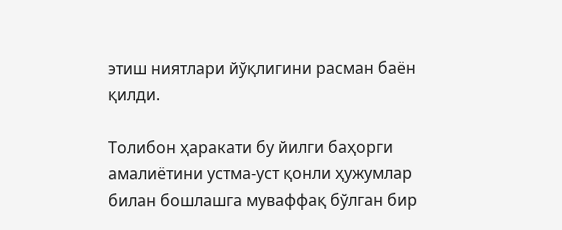этиш ниятлари йўқлигини расман баён қилди.

Толибон ҳаракати бу йилги баҳорги амалиётини устма-уст қонли ҳужумлар билан бошлашга муваффақ бўлган бир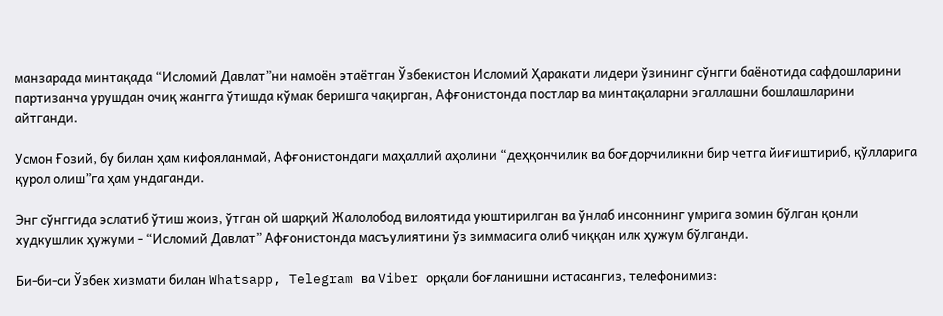манзарада минтақада “Исломий Давлат”ни намоён этаётган Ўзбекистон Исломий Ҳаракати лидери ўзининг сўнгги баёнотида сафдошларини партизанча урушдан очиқ жангга ўтишда кўмак беришга чақирган, Афғонистонда постлар ва минтақаларни эгаллашни бошлашларини айтганди.

Усмон Ғозий, бу билан ҳам кифояланмай, Афғонистондаги маҳаллий аҳолини “деҳқончилик ва боғдорчиликни бир четга йиғиштириб, қўлларига қурол олиш”га ҳам ундаганди.

Энг сўнггида эслатиб ўтиш жоиз, ўтган ой шарқий Жалолобод вилоятида уюштирилган ва ўнлаб инсоннинг умрига зомин бўлган қонли худкушлик ҳужуми - “Исломий Давлат” Афғонистонда масъулиятини ўз зиммасига олиб чиққан илк ҳужум бўлганди.

Би-би-си Ўзбек хизмати билан Whatsapp, Telegram ва Viber орқали боғланишни истасангиз, телефонимиз: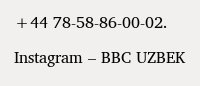+44 78-58-86-00-02.

Instagram – BBC UZBEK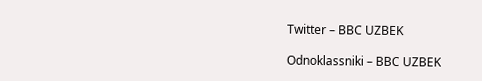Twitter – BBC UZBEK

Odnoklassniki – BBC UZBEK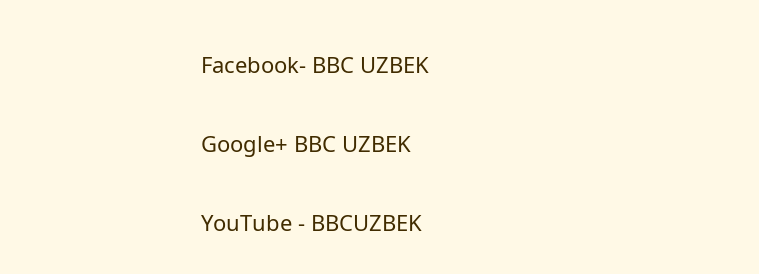Facebook- BBC UZBEK

Google+ BBC UZBEK

YouTube - BBCUZBEK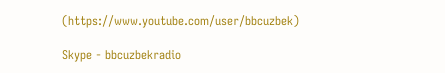(https://www.youtube.com/user/bbcuzbek)

Skype - bbcuzbekradio